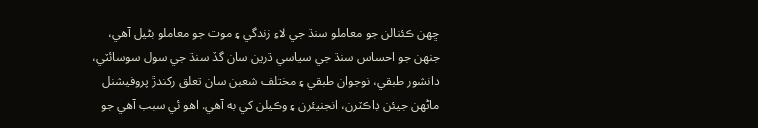ڇهن ڪئنالن جو معاملو سنڌ جي لاءِ زندگي ۽ موت جو معاملو بڻيل آهي، جنهن جو احساس سنڌ جي سياسي ڌرين سان گڏ سنڌ جي سول سوسائٽي، دانشور طبقي، نوجوان طبقي ۽ مختلف شعبن سان تعلق رکندڙ پروفيشنل ماڻهن جيئن ڊاڪٽرن، انجنيئرن ۽ وڪيلن کي به آهي. اهو ئي سبب آهي جو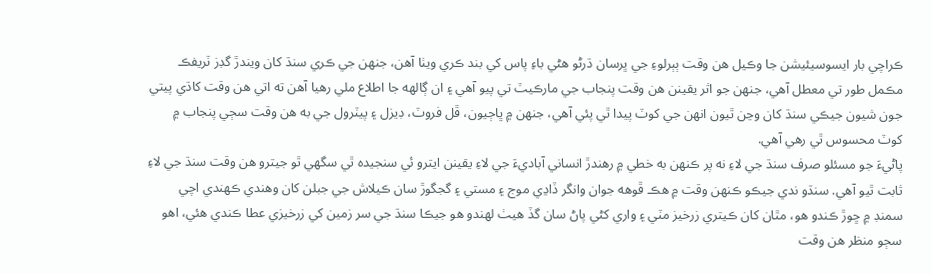ڪراچي بار ايسوسيئيشن جا وڪيل هن وقت ٻٻرلوءِ جي ڀرسان ڌرڻو هڻي باءِ پاس کي بند ڪري ويٺا آهن، جنهن جي ڪري سنڌ کان ويندڙ گڊز ٽريفڪ مڪمل طور تي معطل آهي، جنهن جو اثر يقينن هن وقت پنجاب جي مارڪيٽ تي پيو آهي ۽ ان ڳالهه جا اطلاع ملي رهيا آهن ته اتي هن وقت کاڌي پيتي جون شيون جيڪي سنڌ کان وڃن ٿيون انهن جي کوٽ پيدا ٿي پئي آهي، جنهن ۾ ڀاڄيون، ڦل فروٽ، ڊيزل ۽ پيٽرول جي به هن وقت سڄي پنجاب ۾ کوٽ محسوس ٿي رهي آهي.
پاڻيءَ جو مسئلو صرف سنڌ جي لاءِ نه پر ڪنهن به خطي ۾ رهندڙ انساني آباديءَ جي لاءِ يقينن ايترو ئي سنجيده ٿي سگهي ٿو جيترو هن وقت سنڌ جي لاءِ ثابت ٿيو آهي. سنڌو ندي جيڪو ڪنهن وقت ۾ هڪ ڦوهه جوان وانگر ڏاڍي موج ۽ مستي ۽ گجگوڙ سان ڪيلاش جي جبلن کان وهندي ڪهندي اچي سمنڊ ۾ ڇوڙ ڪندو هو، مٿان کان ڪيتري زرخيز مٽي ۽ واري کڻي پاڻ سان گڏ هيٺ لهندو هو جيڪا سنڌ جي سر زمين کي زرخيزي عطا ڪندي هئي، اهو سڄو منظر هن وقت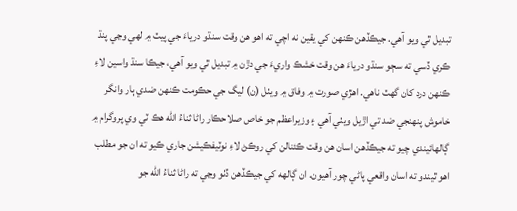تبديل ٿي ويو آهي. جيڪڏهن ڪنهن کي يقين نه اچي ته اهو هن وقت سنڌو درياءَ جي پيٽ ۾ لهي وڃي پنڌ ڪري ڏسي ته سڄو سنڌو درياءَ هن وقت خشڪ واريءَ جي دڙن ۾ تبديل ٿي ويو آهي، جيڪا سنڌ واسين لاءِ ڪنهن درد کان گهٽ ناهي. اهڙي صورت ۾ وفاق ۾ ويٺل (ن) ليگ جي حڪومت ڪنهن ضدي ٻار وانگر خاموش پنهنجي ضد تي اڙيل ويٺي آهي ۽ وزيراعظم جو خاص صلاحڪار راڻا ثناءُ الله هڪ ٽي وي پروگرام ۾ ڳالهائيندي چيو ته جيڪڏهن اسان هن وقت ڪئنالن کي روڪڻ لاءِ نوٽيفڪيشن جاري ڪيو ته ان جو مطلب اهو ٿيندو ته اسان واقعي پاڻي چور آهيون. ان ڳالهه کي جيڪڏهن ڏٺو وڃي ته راڻا ثناءُ الله جو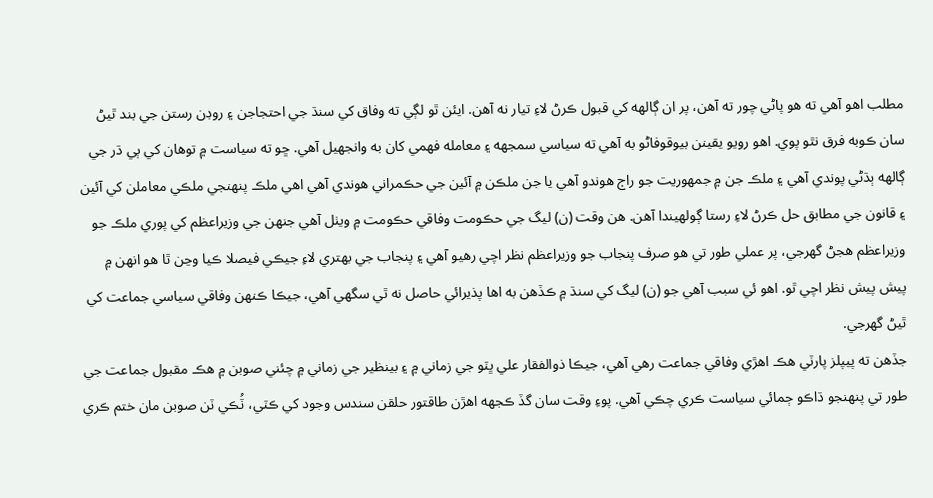مطلب اهو آهي ته هو پاڻي چور ته آهن، پر ان ڳالهه کي قبول ڪرڻ لاءِ تيار نه آهن. ايئن ٿو لڳي ته وفاق کي سنڌ جي احتجاجن ۽ روڊن رستن جي بند ٿيڻ سان ڪوبه فرق نٿو پوي. اهو رويو يقينن بيوقوفاڻو به آهي ته سياسي سمجهه ۽ معامله فهمي کان به وانجهيل آهي. ڇو ته سياست ۾ توهان کي ٻي ڌر جي ڳالهه ٻڌڻي پوندي آهي ۽ ملڪ جن ۾ جمهوريت جو راڄ هوندو آهي يا جن ملڪن ۾ آئين جي حڪمراني هوندي آهي اهي ملڪ پنهنجي ملڪي معاملن کي آئين ۽ قانون جي مطابق حل ڪرڻ لاءِ رستا ڳولهيندا آهن. هن وقت (ن) ليگ جي حڪومت وفاقي حڪومت ۾ ويٺل آهي جنهن جي وزيراعظم کي پوري ملڪ جو وزيراعظم هجڻ گهرجي، پر عملي طور تي هو صرف پنجاب جو وزيراعظم نظر اچي رهيو آهي ۽ پنجاب جي بهتري لاءِ جيڪي فيصلا ڪيا وڃن ٿا هو انهن ۾ پيش پيش نظر اچي ٿو. اهو ئي سبب آهي جو (ن) ليگ کي سنڌ ۾ ڪڏهن به اها پذيرائي حاصل نه ٿي سگهي آهي، جيڪا ڪنهن وفاقي سياسي جماعت کي ٿيڻ گهرجي.
جڏهن ته پيپلز پارٽي هڪ اهڙي وفاقي جماعت رهي آهي، جيڪا ذوالفقار علي ڀٽو جي زماني ۾ ۽ بينظير جي زماني ۾ چئني صوبن ۾ هڪ مقبول جماعت جي طور تي پنهنجو ڌاڪو ڄمائي سياست ڪري چڪي آهي. پوءِ وقت سان گڏ ڪجهه اهڙن طاقتور حلقن سندس وجود کي ڪٽي، ٽُڪي ٽن صوبن مان ختم ڪري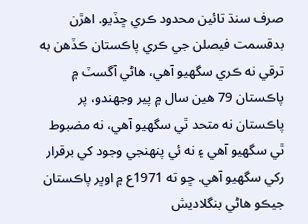صرف سنڌ تائين محدود ڪري ڇڏيو. اهڙن بدقسمت فيصلن جي ڪري پاڪستان ڪڏهن به ترقي نه ڪري سگهيو آهي، هاڻي آگسٽ ۾ پاڪستان 79 هين سال ۾ پير وجهندو، پر پاڪستان نه متحد ٿي سگهيو آهي، نه مضبوط ٿي سگهيو آهي ۽ نه ئي پنهنجي وجود کي برقرار رکي سگهيو آهي. ڇو ته 1971ع ۾ اوڀر پاڪستان جيڪو هاڻي بنگلاديش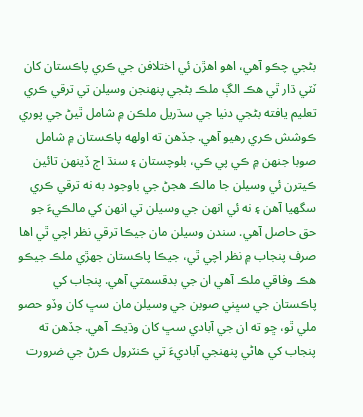بڻجي چڪو آهي، اهو اهڙن ئي اختلافن جي ڪري پاڪستان کان ٽٽي ڌار ٿي هڪ الڳ ملڪ بڻجي پنهنجن وسيلن تي ترقي ڪري تعليم يافته بڻجي دنيا جي سڌريل ملڪن ۾ شامل ٿيڻ جي پوري ڪوشش ڪري رهيو آهي. جڏهن ته اولهه پاڪستان ۾ شامل صوبا جنهن ۾ ڪي پي ڪي، بلوچستان ۽ سنڌ اڄ ڏينهن تائين ڪيترن ئي وسيلن جا مالڪ هجڻ جي باوجود به نه ترقي ڪري سگهيا آهن ۽ نه ئي انهن جي وسيلن تي انهن کي مالڪيءَ جو حق حاصل آهي. سندن وسيلن مان جيڪا ترقي نظر اچي ٿي اها صرف پنجاب ۾ نظر اچي ٿي، جيڪا پاڪستان جهڙي ملڪ جيڪو هڪ وفاقي ملڪ آهي ان جي بدقسمتي آهي. پنجاب کي پاڪستان جي سڀني صوبن جي وسيلن مان سڀ کان وڏو حصو ملي ٿو، ڇو ته ان جي آبادي سڀ کان وڌيڪ آهي. جڏهن ته پنجاب کي هاڻي پنهنجي آباديءَ تي ڪنٽرول ڪرڻ جي ضرورت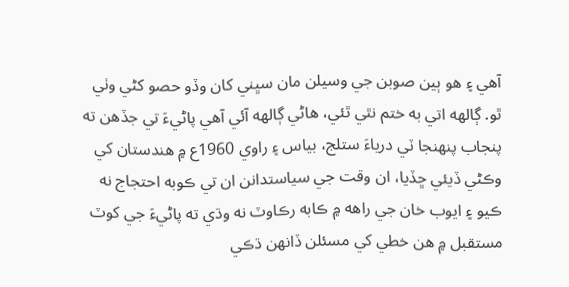آهي ۽ هو ٻين صوبن جي وسيلن مان سڀني کان وڏو حصو کڻي وٺي ٿو. ڳالهه اتي به ختم نٿي ٿئي، هاڻي ڳالهه آئي آهي پاڻيءَ تي جڏهن ته پنجاب پنهنجا ٽي درياءَ ستلج، بياس ۽ راوي 1960ع ۾ هندستان کي وڪڻي ڏيئي ڇڏيا، ان وقت جي سياستدانن ان تي ڪوبه احتجاج نه ڪيو ۽ ايوب خان جي راهه ۾ ڪابه رڪاوٽ نه وڌي ته پاڻيءَ جي کوٽ مستقبل ۾ هن خطي کي مسئلن ڏانهن ڌڪي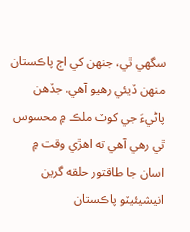سگهي ٿي، جنهن کي اڄ پاڪستان منهن ڏيئي رهيو آهي. جڏهن پاڻيءَ جي کوٽ ملڪ ۾ محسوس ٿي رهي آهي ته اهڙي وقت ۾ اسان جا طاقتور حلقه گرين انيشيئيٽو پاڪستان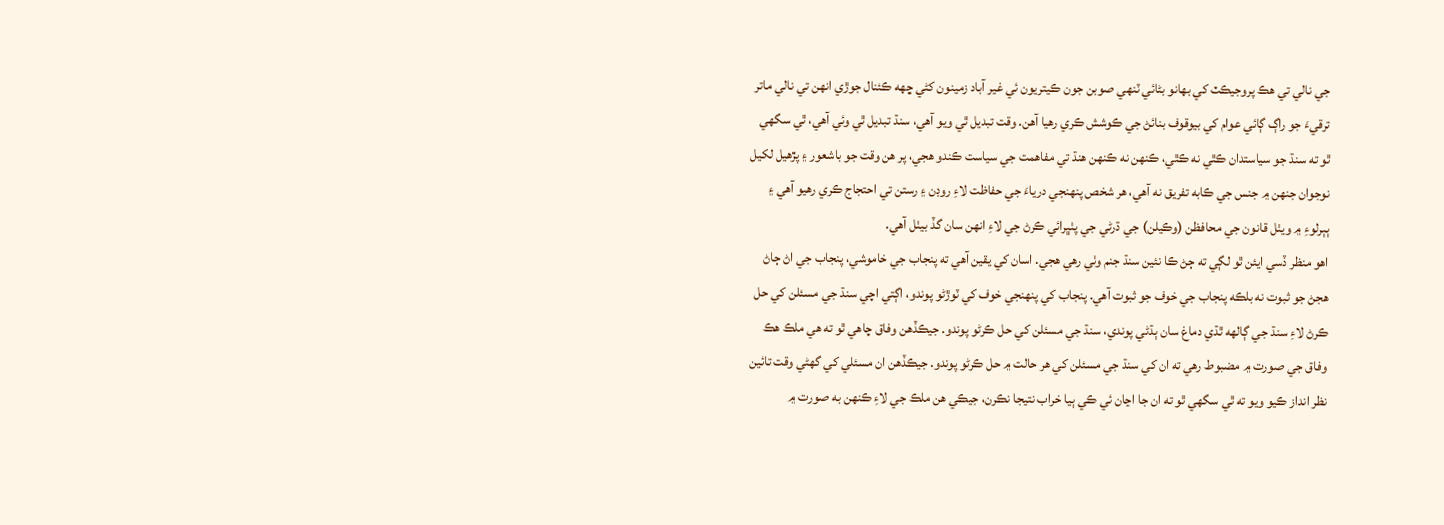جي نالي تي هڪ پروجيڪٽ کي بهانو بڻائي ٽنهي صوبن جون ڪيتريون ئي غير آباد زمينون کڻي ڇهه ڪئنال جوڙي انهن تي نالي ماتر ترقيءَ جو راڳ ڳائي عوام کي بيوقوف بنائڻ جي ڪوشش ڪري رهيا آهن. وقت تبديل ٿي ويو آهي، سنڌ تبديل ٿي وئي آهي، ٿي سگهي ٿو ته سنڌ جو سياستدان ڪٿي نه ڪٿي، ڪنهن نه ڪنهن هنڌ تي مفاهمت جي سياست ڪندو هجي، پر هن وقت جو باشعور ۽ پڙهيل لکيل نوجوان جنهن ۾ جنس جي ڪابه تفريق نه آهي، هر شخص پنهنجي درياءَ جي حفاظت لاءِ روڊن ۽ رستن تي احتجاج ڪري رهيو آهي ۽ ٻٻرلوءِ ۾ ويٺل قانون جي محافظن (وڪيلن) جي ڌرڻي جي پٺڀرائي ڪرڻ جي لاءِ انهن سان گڏ بيٺل آهي.
اهو منظر ڏسي ايئن ٿو لڳي ته ڄڻ ڪا نئين سنڌ جنم وٺي رهي هجي. اسان کي يقين آهي ته پنجاب جي خاموشي، پنجاب جي اڻ ڄاڻ هجڻ جو ثبوت نه بلڪه پنجاب جي خوف جو ثبوت آهي. پنجاب کي پنهنجي خوف کي ٽوڙڻو پوندو، اڳتي اچي سنڌ جي مسئلن کي حل ڪرڻ لاءِ سنڌ جي ڳالهه ٿڌي دماغ سان ٻڌڻي پوندي، سنڌ جي مسئلن کي حل ڪرڻو پوندو. جيڪڏهن وفاق چاهي ٿو ته هي ملڪ هڪ وفاق جي صورت ۾ مضبوط رهي ته ان کي سنڌ جي مسئلن کي هر حالت ۾ حل ڪرڻو پوندو. جيڪڏهن ان مسئلي کي گهڻي وقت تائين نظر انداز ڪيو ويو ته ٿي سگهي ٿو ته ان جا اڃان ئي ڪي ٻيا خراب نتيجا نڪرن، جيڪي هن ملڪ جي لاءِ ڪنهن به صورت ۾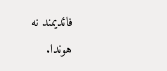فائديمند نه هوندا.